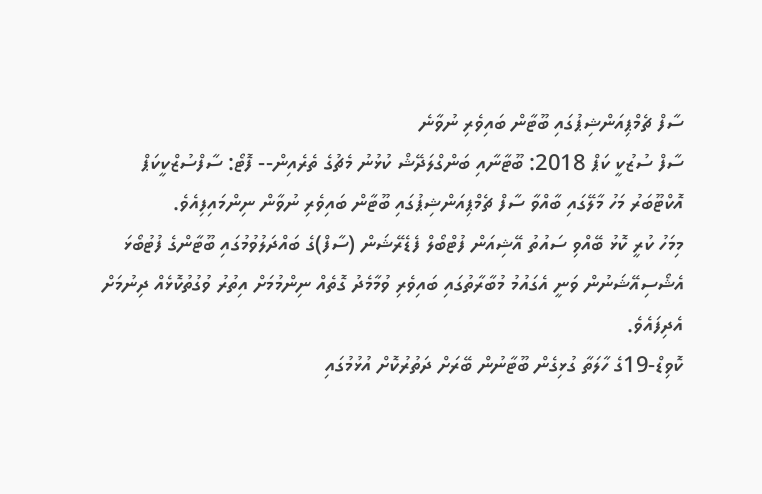ސާފް ޗެމްޕިއަންޝިޕުގައި ބޫޓާން ބައިވެރި ނުވާނެ
ސާފް ސުޒުކީ ކަޕް 2018: ބޫޓާނާއި ބަންގްލަދޭޝް ކުޅުނު މެޗުގެ ތެރެއިން-- ފޮޓޯ: ސާފްސުޒްކީކަޕް
އޮކްޓޫބަރު މަހު މާލޭގައި ބާއްވާ ސާފް ޗެމްޕިއަންޝިޕުގައި ބޫޓާން ބައިވެރި ނުވާން ނިންމައިފިއެވެ.
މިމަހު ކުރީ ކޮޅު ބޭއްވި ސައުތު އޭޝިއަން ފުޓްބޯލް ފެޑެރޭޝަން (ސާފް)ގެ ބައްދަލުވުމުގައި ބޫޓާންގެ ފުޓުބޯޅަ އެޝޯސިއޭޝަނުން ވަނީ އެގައުމު މުބާރާތުގައި ބައިވެރި ވުމާމެދު ގޮތެއް ނިންމުމަށް އިތުރު ވުގުތުކޮޅެއް ދިނުމަށް އެދިފައެވެ.
ކޮވިޑް-19ގެ ހާލަތާ ގުޅިގެން ބޫޓާނުން ބޭރަށް ދަތުރުކޮށް އުޅުމުގައި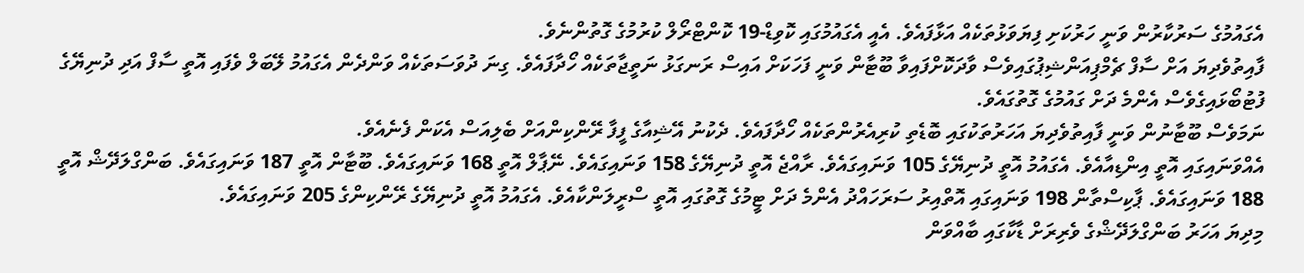އެގައުމުގެ ސަރުކާރުން ވަނީ ހަރުކަށި ފިޔަވަޅުތަކެއް އަޅާފައެވެ. އެއީ އެގައުމުގައި ކޮވިޑް-19 ކޮންޓްރޯލް ކުރުމުގެ ގޮތުންނެވެ.
ފާއިތުވެދިޔަ އަށް ސާފް ޗެމްޕިއަންޝިޕުގައިވެސް ވާދަކޮށްފައިވާ ބޫޓާން ވަނީ ފަހަކަށް އައިސް ރަނގަޅު ނަތީޖާތަކެއް ހޯދާފައެވެ. ގިނަ ދުވަސަތަކެއް ވަންދެން އެގައުމު ލޭބަލް ވެފައި އޮތީ ސާފް އަދި ދުނިޔޭގެ ފުޓުބޯޅައިގެވެސް އެންމެ ދަށް ގައުމުގެ ގޮތުގައެވެ.
ނަމަވެސް ބޫޓާނުން ވަނީ ފާއިތުވެދިޔަ އަހަރުތަކުގައި ބޮޑެތި ކުރިއެރުންތަކެއް ހޯދާފައެވެ. ދެކުނު އޭޝިއާގެ ފީފާ ރޭންކިންއަށް ބެލިއަސް އެކަން ފެނެއެވެ.
އެއްވަނައިގައި އޮތީ އިންޑިއާއެވެ. އެގައުމު އޮތީ ދުނިޔޭގެ 105 ވަނައިގައެވެ. ރާއްޖެ އޮތީ ދުނިޔޭގެ 158 ވަނައިގައެވެ. ނޭޕާލް އޮތީ 168 ވަނައިގައެވެ. ބޫޓާން އޮތީ 187 ވަނައިގައެވެ. ބަންގްލަދޭޝް އޮތީ 188 ވަނައިގައެވެ. ޕާކިސްތާން 198 ވަނައިގައި އޮތްއިރު ސަރަހައްދު އެންމެ ދަށް ޓީމުގެ ގޮތުގައި އޮތީ ސްރީލަންކާއެވެ. އެގައުމު އޮތީ ދުނިޔޭގެ ރޭންކިންގެ 205 ވަނައިގައެވެ.
މިދިޔަ އަހަރު ބަންގްލަދޭޝްގެ ވެރިރަށް ޑާކާގައި ބާއްވަން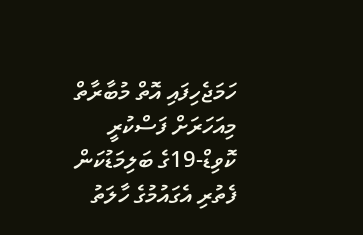ހަމަޖެހިފައި އޮތް މުބާރާތް މިއަހަރަށް ފަސްކުރީ ކޮވިޑް-19ގެ ބަލިމަޑުކަން ފެތުރި އެގައުމުގެ ހާލަތު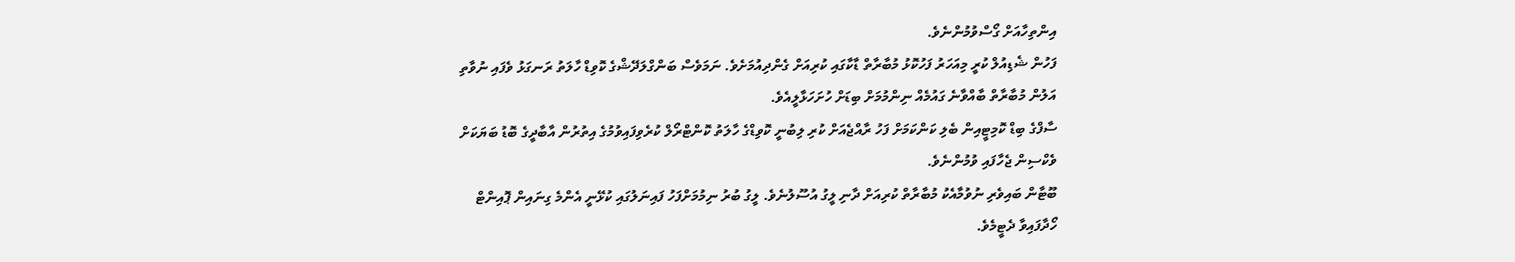އިންތިހާއަށް ގޯސްވުމުންނެވެ.
ފަހުން ޝެޑިއުލް ކުރީ މިއަހަރު ފަހުކޮޅު މުބާރާތް ޑާކާގައި ކުރިއަށް ގެންދިއުމަށެވެ. ނަމަވެސް ބަންގްލަދޭޝްގެ ކޮވިޑް ހާލަތު ރަނގަޅު ވެފައި ނުވާތި އަލުން މުބާރާތް ބާއްވާނެ ގައުމެއް ނިންމުމަށް ބިޑަށް ހުށަހަޅާލީއެވެ.
ސާފްގެ ބިޑް ކޮމިޓީއިން ބެލި ކަންކަމަށް ފަހު ރާއްޖެއަށް ކުރި ލިބުނީ ކޮވިޑްގެ ހާލަތު ކޮންޓްރޯލް ކުރެވިފައިވުމުގެ އިތުރުން އާބާދީގެ ބޮޑު ބަޔަކަށް ވެކްސިން ޖެހާފައި ވުމުންނެވެ.
ބޫޓާން ބައިވެރި ނުވުމާއެކު މުބާރާތް ކުރިއަށް ދާނި ލީގު އުސޫލުނެވެ. ލީގު ބުރު ނިމުމަށްފަހު ފައިނަލުގައި ކުޅޭނީ އެންމެ ގިނައިން ޕޮއިންޓް ހޯދާފައިވާ ދެޓީމެވެ.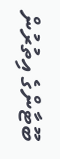ބޫޓާންގެ އިތުރުން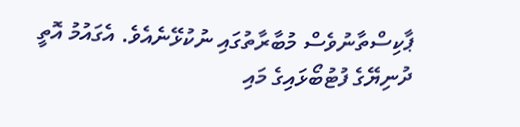ޕާކިސްތާނުވެސް މުބާރާތުގައި ނުކުޅޭނެއެވެ. އެގައުމު އޮތީ ދުނިޔޭގެ ފުޓުބޯޅައިގެ މައި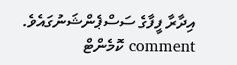އިދާރާ ފީފާގެ ސަސްޕެންޝަނުގައެވެ.
comment ކޮމެންޓް